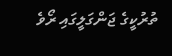ތުރުކީގެ ޖަންގަލީގައި ރޯވެ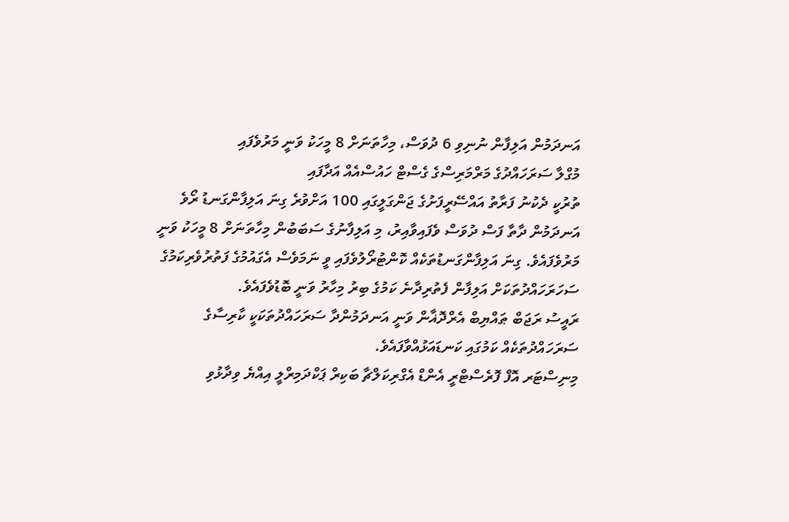އަނދަމުން އަލިފާން ނުނިވި 6 ދުވަސް، މިހާތަނަށް 8 މީހަކު ވަނީ މަރުވެފައި
މުގްލާ ސަރަހައްދުގެ މަރްމަރިސްގެ ގެސްޓް ހައުސްއެއް އަދާފައި
ތުރުކީ ދެކުނު ފަރާތު އައްސޭރީފަށުގެ ޖަންގަލީގައި 100 އަށްވުރެ ގިނަ އަލިފާންގަނޑު ރޯވެ އަނދަމުން ދާތާ ފަސް ދުވަސް ވެފައިވާއިރު، މި އަލިފާނުގެ ސަބަބުން މިހާތަނަށް 8 މީހަކު ވަނީ މަރުވެފައެވެ. ގިނަ އަލިފާންގަނޑުތަކެއް ކޮންޓުރޯލުވެފައި ވީ ނަމަވެސް އެގައުމުގެ ފަތުރުވެރިކަމުގެ ސަހަރަހައްދުތަކަށް އަލިފާން ފެތުރިދާނެ ކަމުގެ ބިރު މިހާރު ވަނީ ބޮޑުވެފައެވެ.
ރައީސު ރަޖަބް ޠައްޔިބް އެރްދޮޣާން ވަނީ އަނދަމުންދާ ސަރަހައްދުތަކަކީ ކާރިސާގެ ސަރަހައްދުތަކެއް ކަމުގައި ކަނޑައަޅުއްވާފައެވެ.
މިނިސްޓަރ އޮފް ފޮރެސްޓްރީ އެންޑް އެގްރިކަލްޗާ ބަކިރް ޕަކްދަމިރްލީ އިއްޔެ ވިދާޅުވި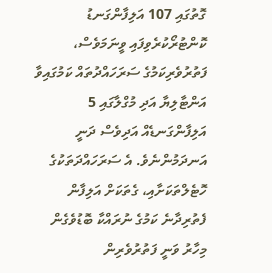ގޮތުގައި 107 އަލިފާންގަނޑު ކޮންޓުރޯކުރެވިފައި ވީނަމަވެސް، ފަތުރުވެރިކަމުގެ ސަރަހައްދުތައް ކަމުގައިވާ އަންޓާލިޔާ އަދި މުގްލާގައި 5 އަލިފާންގަނޑެއް އަދިވެސް ދަނީ އަނދަމުންނެވެ. އެ ސަރަހައްދަތަކުގެ ހޮޓެލްތަކަށާއި، ގެތަކަށް އަލިފާން ފެތުރިދާނެ ކަމުގެ ނުރައްކާ ބޮޑުވެގެން މިހާރު ވަނީ ފަތުރުވެރިން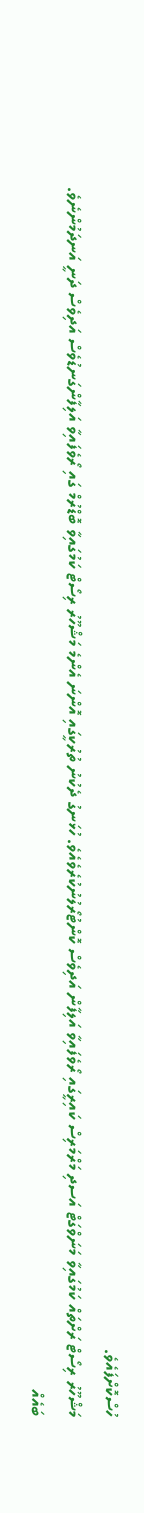ހުސްކޮށްފައެވެ.
މަޝްހޫރު ރިސޯޓް ރަށްތައް ކަމުގައިވާ މަނަވްގަޓް އަސދި މަރްމަރިސް ކައިރީގައި ރޯވެފައިވާ އަލިފާން އަދިވެސް ކޮންޓުރޯލުނުކުރެވެއެވެ. ހުޅަނގު ދެކުނު ތުރުކީގައި އޮންނަ އެންމެ މަޝްހޫރު ރިސޯޓް ކަމުގައިވާ ބޮޑްރުމް ގައި ރޯވެފައިވާ އަލިފާންގަނޑުވެސް އަދިވެސް ދަނީ އަނދަމުންނެވެ.
ބައެއް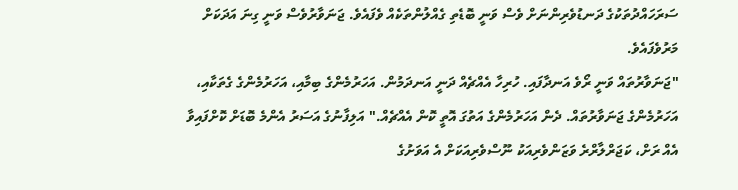ސަރަހައްދުތަކުގެ ދަނޑުވެރިންނަށް ވެސް ވަނީ ބޮޑެތި ގެއްލުންތަކެއް ވެފައެވެ. ޖަނަވާރުވެސް ވަނީ ގިނަ އަދަކަށް މަރުވެފައެވެ.
"ޖަނަވާރުތައް ވަނީ ރޯވެ އަނދާފައި. ހުރިހާ އެއްޗެއް ދަނީ އަނދަމުން. އަހަރުމެންގެ ބިމާއި، އަހަރުމެންގެ ގެތަކާއި، އަހަރުމެންގެ ޖަނަވާރުތައް. ދެން އަހަރުމެންގެ އަތުގަ އޮތީ ކޮން އެއްޗެއް." އަލިފާނުގެ އަސަރު އެންމެ ބޮޑަށް ކޮށްފައިވާ އެއް ރަށް، ކަޖަރްލާރްރެ ވަޒަންވެރިއަކު ނޫސްވެރިއަކަށް އެ އަވަށުގެ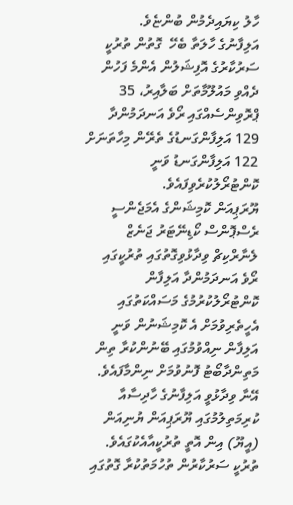ހާލު ކިޔައިދެމުން ބުންޏެވެ.
އަލިފާނުގެ ހާލަތާ ބެހޭ  ގޮތުން ތުރުކީ ސަރުކާރުގެ އޮފިޝަލުން އެންމެ ފަހުން ދެއްވި މައުލޫމާތަށް ބަލާއިރު، 35 ޕްރޮވިންސެއްގައި ރޯވެ އަނދަމުންދާ 129 އަލިފާންގަނޑުގެ ތެރޭން މިހާތަނަށް 122 އަލިފާންގަނޑު ވަނީ ކޮންޓުރޯލުކުރެވިފައެވެ.
ޔޫރަޕިއަން ކޮމިޝަންގެ އެމަޖެންސީ ރެސްޕޮންސް ކޯޑިނޭޓަރު ޖަނެޒް ލެނާރްކިޗް ވިދާޅުވިގޮތުގައި ތުރުކީގައި ރޯވެ އަނދަމުންދާ އަލިފާން ކޮންޓުރޯލުކުރުމުގެ މަސައްކަތުގައި އެހީތެރިވުމަށް އެ ކޮމިޝަނުން ވަނީ އަލިފާން ނިއްވުމުގައި ބޭނުންކުރާ ތިން މަތިންދާބޯޓު ފޮނުވުމަށް ނިންމާފައެވެ. އޭނާ ވިދާޅުވީ އަލިފާނުގެ ހާދިސާއާ ކުރިމަތިލުމުގައި ޔޫރަޕިއަން ޔުނިއަން (އީޔޫ) އިން އޮތީ ތުރުކީއާއެކުގައެވެ.
ތުރުކީ ސަރުކާރުން ތުހުމަތުކުރާ ގޮތުގައި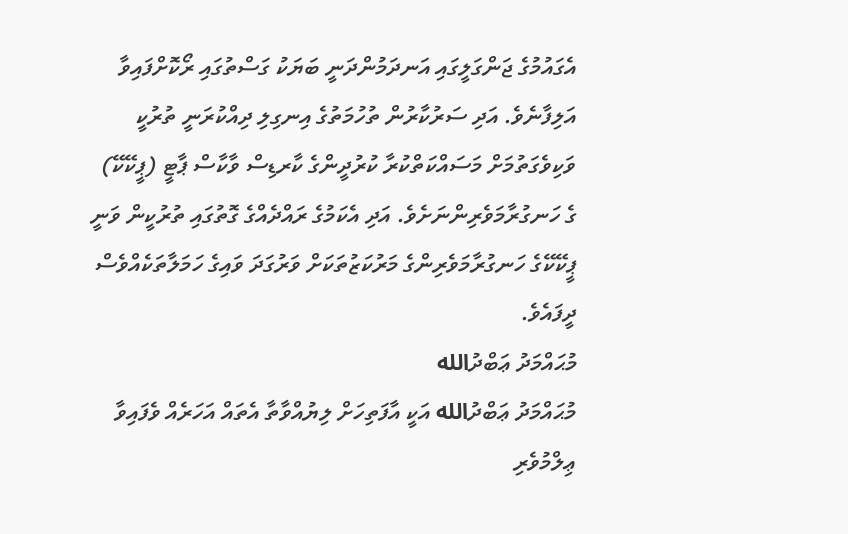އެގައުމުގެ ޖަންގަލީގައި އަނދަމުންދަނީ ބަޔަކު ގަސްތުގައި ރޯކޮށްފައިވާ އަލިފާނެވެ. އަދި ސަރުކާރުން ތުހުމަތުގެ އިނގިލި ދިއްކުރަނީ ތުރުކީ ވަކިވެގަތުމަށް މަސައްކަތްކުރާ ކުރުދީންގެ ކާރޑިސް ވާކާސް ޕާޓީ (ޕީކޭކޭ) ގެ ހަނގުރާމަވެރިންނަށެވެ. އަދި އެކަމުގެ ރައްދެއްގެ ގޮތުގައި ތުރުކީން ވަނީ ޕީކޭކޭގެ ހަނގުރާމަވެރިންގެ މަރުކަޒުތަކަށް ވަރުގަދަ ވައިގެ ހަމަލާތަކެއްވެސް ދީފައެވެ.
މުޙައްމަދު ޢަބްދުالله
މުޙައްމަދު ޢަބްދުالله އަކީ އާފަތިހަށް ލިޔުއްވާތާ އެތައް އަހަރެއް ވެފައިވާ ޢިލްމުވެރި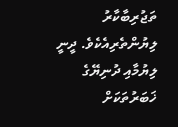ތަޖުރިބާކާރު ލިޔުންތެރިއެކެވެ. ދީނީ ލިޔުމާއި ދުނިޔޭގެ ޚަބަރުތަކަށް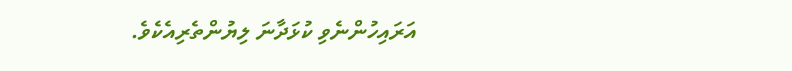އަރައިހުންނެވި ކުޅަދާނަ ލިޔުންތެރިއެކެވެ.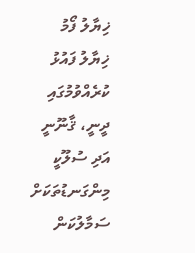ޚިޔާލު ފޯމު
ޚިޔާލު ފައުޅު ކުރެއްވުމުގައި ދީނީ، ޤާނޫނީ އަދި ސުލޫކީ މިންގަނޑުތަކަށް ސަމާލުކަން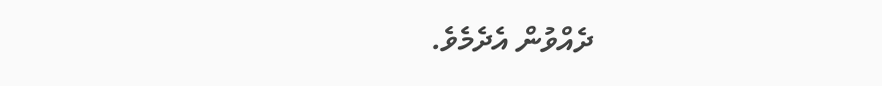ދެއްވުން އެދެމެވެ.